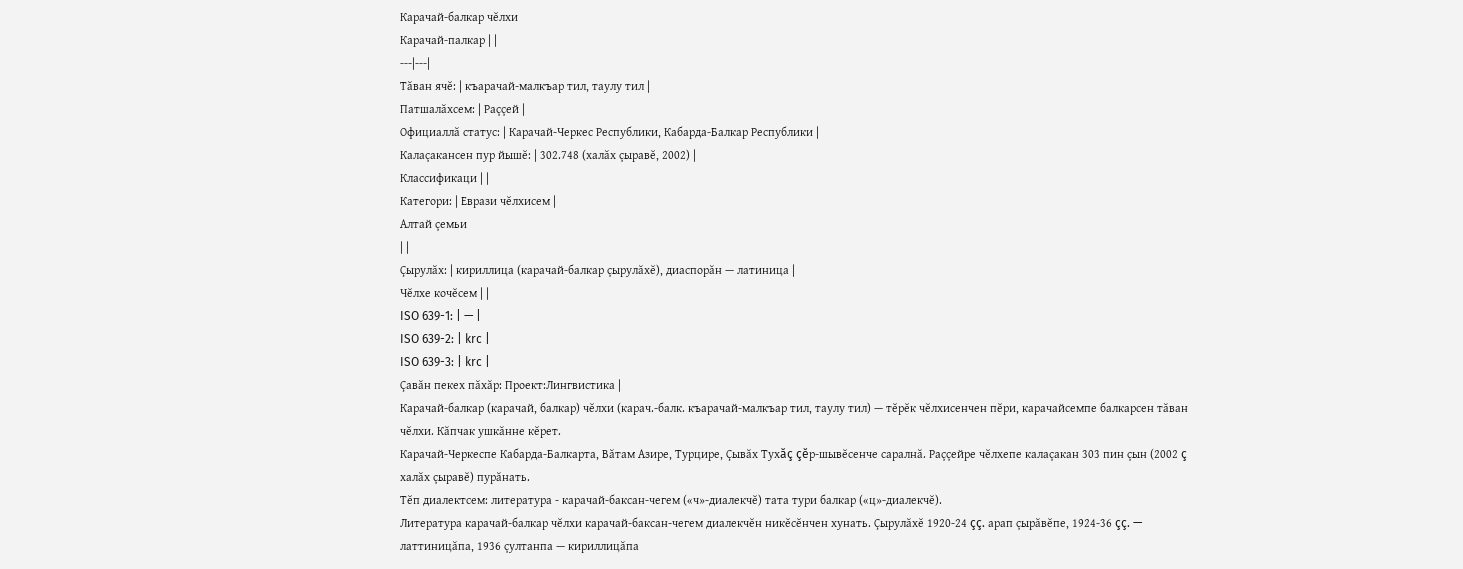Карачай-балкар чĕлхи
Карачай-палкар | |
---|---|
Тăван ячĕ: | къарачай-малкъар тил, таулу тил |
Патшалăхсем: | Раççей |
Официаллă статус: | Карачай-Черкес Республики, Кабарда-Балкар Республики |
Калаçакансен пур йышĕ: | 302.748 (халăх çыравĕ, 2002) |
Классификаци | |
Категори: | Еврази чĕлхисем |
Алтай çемьи
| |
Çырулăх: | кириллица (карачай-балкар çырулăхĕ), диаспорăн — латиница |
Чĕлхе кочĕсем | |
ISO 639-1: | — |
ISO 639-2: | krc |
ISO 639-3: | krc |
Çавăн пекех пăхăр: Проект:Лингвистика |
Карачай-балкар (карачай, балкар) чĕлхи (карач.-балк. къарачай-малкъар тил, таулу тил) — тĕрĕк чĕлхисенчен пĕри, карачайсемпе балкарсен тăван чĕлхи. Кăпчак ушкăнне кĕрет.
Карачай-Черкеспе Кабарда-Балкарта, Вăтам Азире, Турцире, Çывăх Тухăç çĕр-шывĕсенче саралнă. Раççейре чĕлхепе калаçакан 303 пин çын (2002 ç халăх çыравĕ) пурăнать.
Тĕп диалектсем: литература - карачай-баксан-чегем («ч»-диалекчĕ) тата тури балкар («ц»-диалекчĕ).
Литература карачай-балкар чĕлхи карачай-баксан-чегем диалекчĕн никĕсĕнчен хунать. Çырулăхĕ 1920-24 çç. арап çырăвĕпе, 1924-36 çç. — латтиницăпа, 1936 çултанпа — кириллицăпа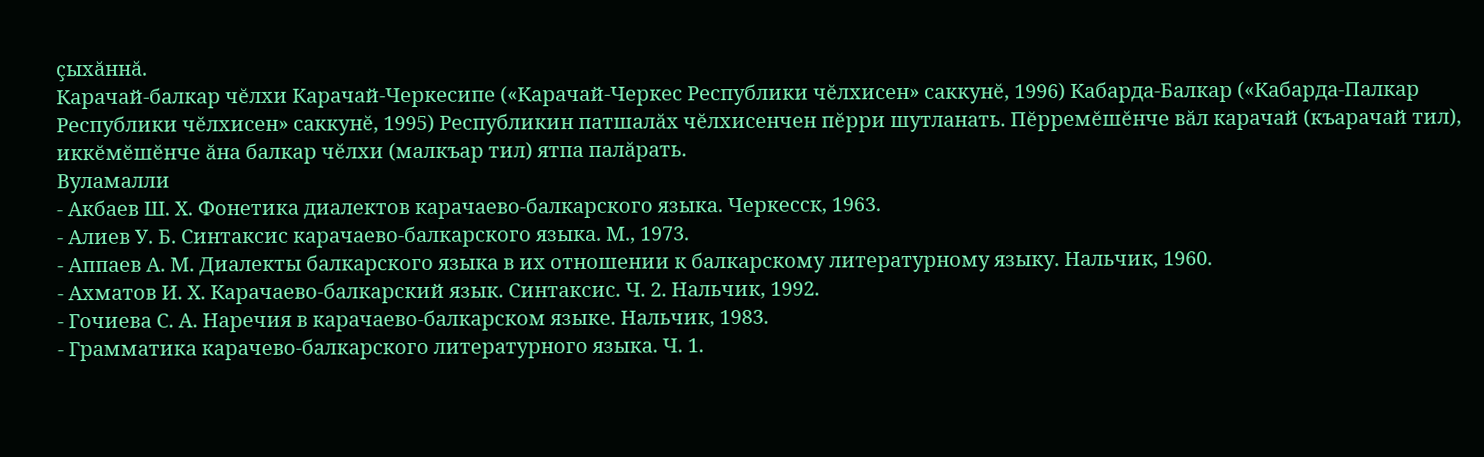çыхăннă.
Карачай-балкар чĕлхи Карачай-Черкесипе («Карачай-Черкес Республики чĕлхисен» саккунĕ, 1996) Кабарда-Балкар («Кабарда-Палкар Республики чĕлхисен» саккунĕ, 1995) Республикин патшалăх чĕлхисенчен пĕрри шутланать. Пĕрремĕшĕнче вăл карачай (къарачай тил), иккĕмĕшĕнче ăна балкар чĕлхи (малкъар тил) ятпа палăрать.
Вуламалли
- Акбаев Ш. Х. Фонетика диалектов карачаево-балкарского языка. Черкесск, 1963.
- Алиев У. Б. Синтаксис карачаево-балкарского языка. М., 1973.
- Аппаев А. М. Диалекты балкарского языка в их отношении к балкарскому литературному языку. Нальчик, 1960.
- Ахматов И. Х. Карачаево-балкарский язык. Синтаксис. Ч. 2. Нальчик, 1992.
- Гочиева С. А. Наречия в карачаево-балкарском языке. Нальчик, 1983.
- Грамматика карачево-балкарского литературного языка. Ч. 1.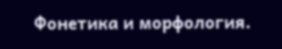Фонетика и морфология.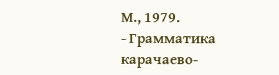М., 1979.
- Грамматика карачаево-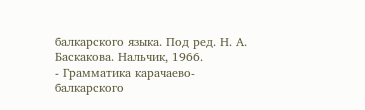балкарского языка. Под ред. Н. А. Баскакова. Нальчик, 1966.
- Грамматика карачаево-балкарского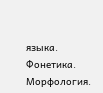языка. Фонетика. Морфология.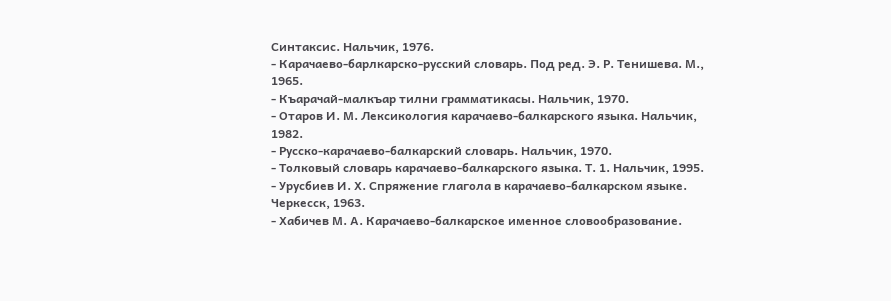Синтаксис. Нальчик, 1976.
- Карачаево-барлкарско-русский словарь. Под ред. Э. Р. Тенишева. М., 1965.
- Къарачай-малкъар тилни грамматикасы. Нальчик, 1970.
- Отаров И. М. Лексикология карачаево-балкарского языка. Нальчик, 1982.
- Русско-карачаево-балкарский словарь. Нальчик, 1970.
- Толковый словарь карачаево-балкарского языка. Т. 1. Нальчик, 1995.
- Урусбиев И. Х. Спряжение глагола в карачаево-балкарском языке. Черкесск, 1963.
- Хабичев М. А. Карачаево-балкарское именное словообразование.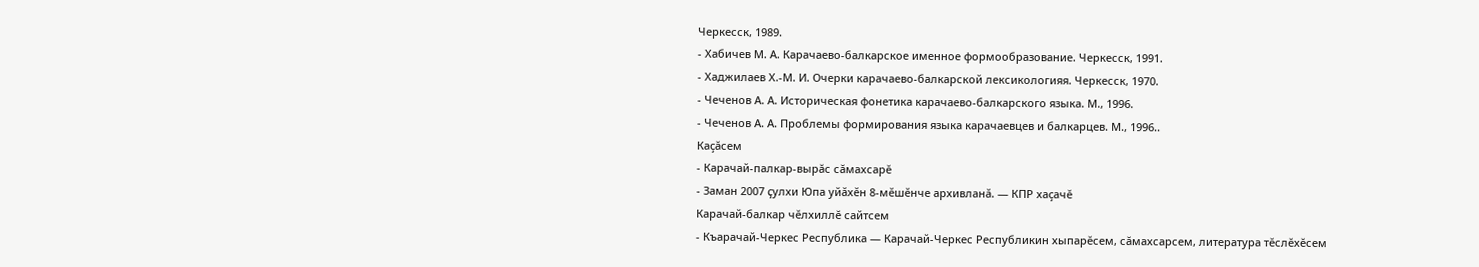Черкесск, 1989.
- Хабичев М. А. Карачаево-балкарское именное формообразование. Черкесск, 1991.
- Хаджилаев Х.-М. И. Очерки карачаево-балкарской лексикологияя. Черкесск, 1970.
- Чеченов А. А. Историческая фонетика карачаево-балкарского языка. М., 1996.
- Чеченов А. А. Проблемы формирования языка карачаевцев и балкарцев. М., 1996..
Каçăсем
- Карачай-палкар-вырăс сăмахсарĕ
- Заман 2007 ҫулхи Юпа уйӑхӗн 8-мӗшӗнче архивланӑ. — КПР хаçачĕ
Карачай-балкар чĕлхиллĕ сайтсем
- Къарачай-Черкес Республика — Карачай-Черкес Республикин хыпарĕсем, сăмахсарсем, литература тĕслĕхĕсем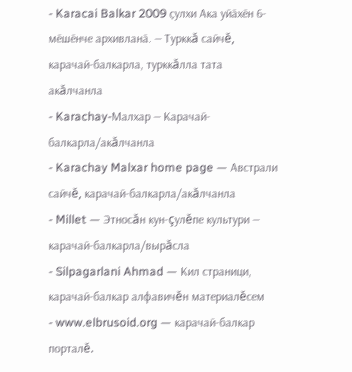- Karacai Balkar 2009 ҫулхи Ака уйӑхӗн 6-мӗшӗнче архивланӑ. — Турккă сайчĕ, карачай-балкарла, турккăлла тата акăлчанла
- Karachay-Малхар — Карачай-балкарла/акăлчанла
- Karachay Malxar home page — Австрали сайчĕ, карачай-балкарла/акăлчанла
- Millet — Этносăн кун-çулĕпе культури — карачай-балкарла/вырăсла
- Silpagarlani Ahmad — Кил страници, карачай-балкар алфавичĕн материалĕсем
- www.elbrusoid.org — карачай-балкар порталĕ.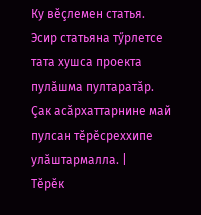Ку вĕçлемен статья. Эсир статьяна тӳрлетсе тата хушса проекта пулăшма пултаратăр. Çак асăрхаттарнине май пулсан тĕрĕсреххипе улăштармалла. |
Тĕрĕк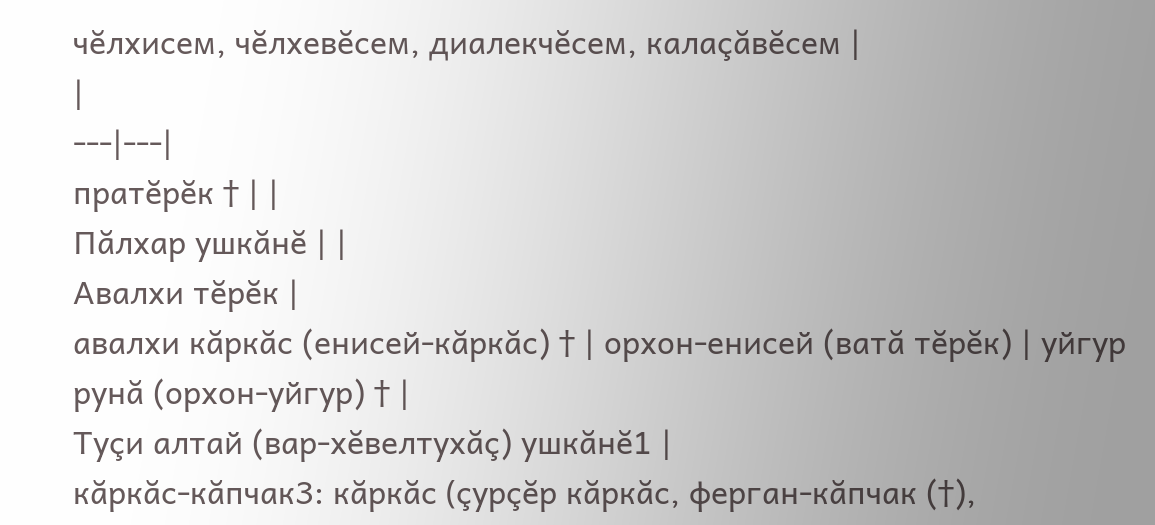чĕлхисем, чĕлхевĕсем, диалекчĕсем, калаçăвĕсем |
|
---|---|
пратĕрĕк † | |
Пăлхар ушкăнĕ | |
Авалхи тĕрĕк |
авалхи кăркăс (енисей-кăркăс) † | орхон-енисей (ватă тĕрĕк) | уйгур рунă (орхон-уйгур) † |
Туçи алтай (вар-хĕвелтухăç) ушкăнĕ1 |
кăркăс-кăпчак3: кăркăс (çурçĕр кăркăс, ферган-кăпчак (†),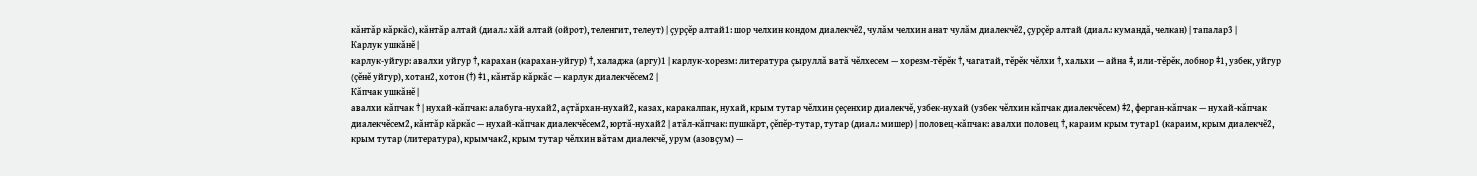кăнтăр кăркăс), кăнтăр алтай (диал.: хăй алтай (ойрот), теленгит, телеут) | çурçĕр алтай1: шор челхин кондом диалекчĕ2, чулăм челхин анат чулăм диалекчĕ2, çурçĕр алтай (диал.: кумандă, челкан) | тапалар3 |
Карлук ушкăнĕ |
карлук-уйгур: авалхи уйгур †, карахан (карахан-уйгур) †, халаджа (аргу)1 | карлук-хорезм: литература çыруллă ватă чĕлхесем — хорезм-тĕрĕк †, чагатай, тĕрĕк чĕлхи †, хальхи — айна ‡, или-тĕрĕк, лобнор ‡1, узбек, уйгур (çĕнĕ уйгур), хотан2, хотон (†) ‡1, кăнтăр кăркăс — карлук диалекчĕсем2 |
Кăпчак ушкăнĕ |
авалхи кăпчак † | нухай-кăпчак: алабуга-нухай2, аçтăрхан-нухай2, казах, каракалпак, нухай, крым тутар чĕлхин çеçенхир диалекчĕ, узбек-нухай (узбек чĕлхин кăпчак диалекчĕсем) ‡2, ферган-кăпчак — нухай-кăпчак диалекчĕсем2, кăнтăр кăркăс — нухай-кăпчак диалекчĕсем2, юртă-нухай2 | атăл-кăпчак: пушкăрт, çĕпĕр-тутар, тутар (диал.: мишер) | половец-кăпчак: авалхи половец †, караим крым тутар1 (караим, крым диалекчĕ2, крым тутар (литература), крымчак2, крым тутар чĕлхин вăтам диалекчĕ, урум (азовçум) —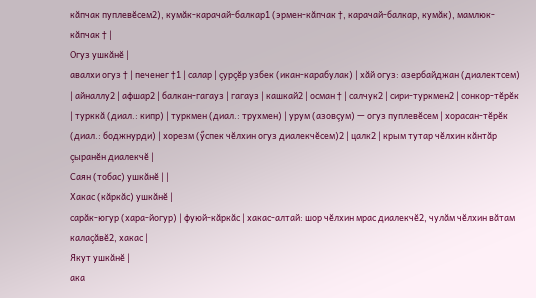кăпчак пуплевĕсем2), кумăк-карачай-балкар1 (эрмен-кăпчак †, карачай-балкар, кумăк), мамлюк-кăпчак † |
Огуз ушкăнĕ |
авалхи огуз † | печенег †1 | салар | çурçĕр узбек (икан-карабулак) | хăй огуз: азербайджан (диалектсем) | айналлу2 | афшар2 | балкан-гагауз | гагауз | кашкай2 | осман † | салчук2 | сири-туркмен2 | сонкор-тĕрĕк | турккă (диал.: кипр) | туркмен (диал.: трухмен) | урум (азовçум) — огуз пуплевĕсем | хорасан-тĕрĕк (диал.: боджнурди) | хорезм (ӳспек чĕлхин огуз диалекчĕсем)2 | цалк2 | крым тутар чĕлхин кăнтăр çыранĕн диалекчĕ |
Саян (тобас) ушкăнĕ | |
Хакас (кăркăс) ушкăнĕ |
сарăк-югур (хара-йогур) | фуюй-кăркăс | хакас-алтай: шор чĕлхин мрас диалекчĕ2, чулăм чĕлхин вăтам калаçăвĕ2, хакас |
Якут ушкăнĕ |
ака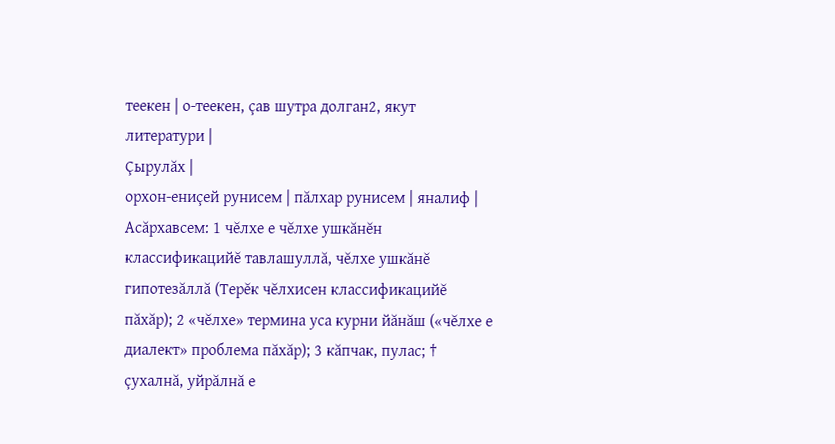теекен | о-теекен, çав шутра долган2, якут литератури |
Çырулăх |
орхон-ениçей рунисем | пăлхар рунисем | яналиф |
Асăрхавсем: 1 чĕлхе е чĕлхе ушкăнĕн классификацийĕ тавлашуллă, чĕлхе ушкăнĕ гипотезăллă (Терĕк чĕлхисен классификацийĕ пăхăр); 2 «чĕлхе» термина уса курни йăнăш («чĕлхе е диалект» проблема пăхăр); 3 кăпчак, пулас; † çухалнă, уйрăлнă е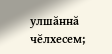улшăннă чĕлхесем;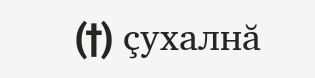(†) çухалнă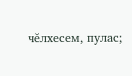чĕлхесем, пулас;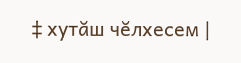‡ хутăш чĕлхесем |